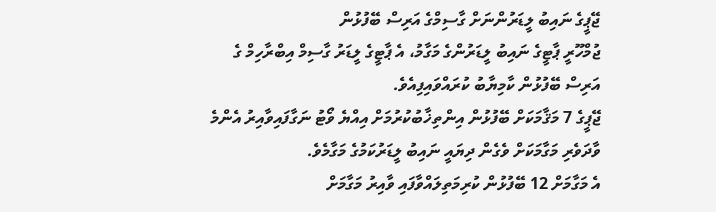ޖޭޕީގެ ނައިބު ލީޑަރުންނަށް ގާސިމްގެ އަރިސް ބޭފުޅުން
ޖުމްހޫރީ ޕާޓީގެ ނައިބު ލީޑަރުންގެ މަގާމު، އެ ޕާޓީގެ ލީޑަރު ގާސިމް އިބްރާހިމް ގެ އަރިސް ބޭފުޅުން ކާމިޔާބު ކުރައްވައިފިއެވެ.
ޖޭޕީގެ 7 މަޤާމަކަށް ބޭފުޅުން އިންތިޚާބުކުރުމަށް އިއްޔެ ވޯޓު ނަގާފައިވާއިރު އެންމެ ވާދަވެރި މަގާމަކަށް ވެގެން ދިޔައީ ނައިބު ލީޑަރުކަމުގެ މަގާމެވެ.
އެ މަގާމަށް 12 ބޭފުޅުން ކުރިމަތިލައްވާފައި ވާއިރު މަގާމަށް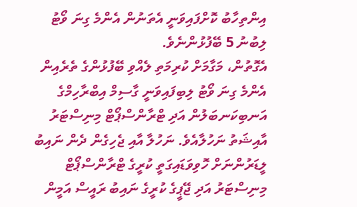އިންތިހާބު ކޮށްފައިވަނީ އެތަނުން އެންމެ ގިނަ ވޯޓު ލިބުނު 5 ބޭފުޅުންނެވެ.
އެގޮތުން، މަގާމަށް ކުރިމަތި ލެއްވި ބޭފުޅުންގެ ތެރެއިން އެންމެ ގިނަ ވޯޓު ލިބިފައިވަނީ ގާސިމް އިބްރާހިމްގެ އަނބިކަނބަލުން އަދި ޓްރާންސްޕޯޓް މިނިސްޓަރު އާއިޝަތު ނަހުލާއެވެ. ނަހުލާ އާއި ޖެހިގެން ދެން ނައިބު ލީޑަރުންނަށް ހޮވިވަޑައިގަތީ ކުރީގެ ޓްރާންސްޕޯޓް މިނިސްޓަރު އަދި ޖޭޕީގެ ކުރީގެ ނައިބު ރައީސް އަމީން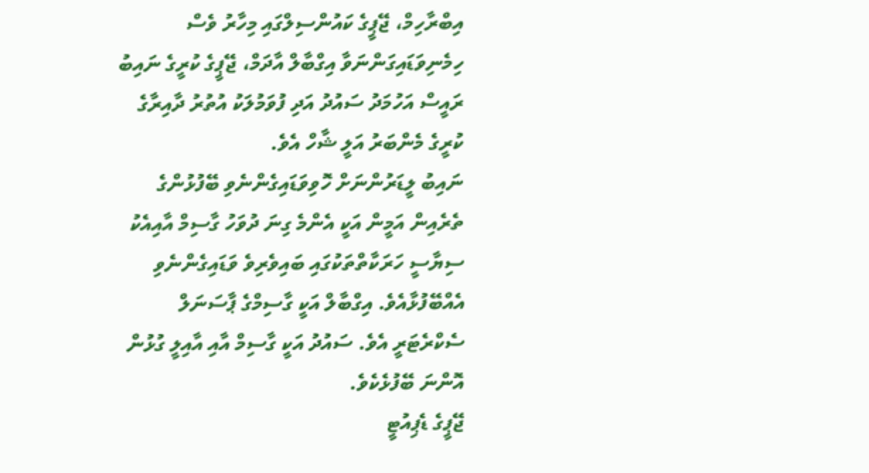އިބްރާހިމް، ޖޭޕީގެ ކައުންސިލްގައި މިހާރު ވެސް ހިމެނިވަޑައިގަންނަވާ އިގްބާލް އާދަމް، ޖޭޕީގެ ކުރީގެ ނައިބު ރައީސް އަހުމަދު ސައުދު އަދި ފުވަމުލަކު އުތުރު ދާއިރާގެ ކުރީގެ މެންބަރު އަލީ ޝާހް އެވެ.
ނައިބު ލީޑަރުންނަށް ހޮވިވަޑައިގެންނެވި ބޭފުޅުންގެ ތެރެއިން އަމީން އަކީ އެންމެ ގިނަ ދުވަހު ގާސިމް އާއިއެކު ސިޔާސީ ހަރަކާތްތަކުގައި ބައިވެރިވެ ވަޑައިގެންނެވި އެއްބޭފުޅާއެވެ. އިގްބާލް އަކީ ގާސިމްގެ ޕާސަނަލް ސެކްރެޓަރީ އެވެ. ސައުދު އަކީ ގާސިމް އާއި އާއިލީ ގުޅުން އޮންނަ ބޭފުޅެކެވެ.
ޖޭޕީގެ ޑެޕިއުޓީ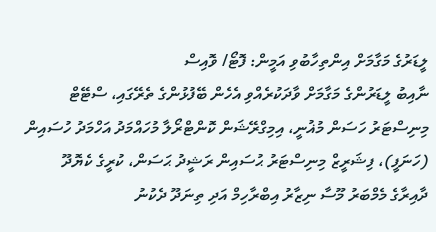ލީޑަރުގެ މަގާމަށް އިންތިހާބުވި އަމީން: ފޮޓޯ/ ވޮއިސް
ނާއިބު ލީޑަރުންގެ މަގާމަށް ވާދަކުރެއްވި އެހެން ބޭފުޅުންގެ ތެރޭގައި، ސްޓޭޓް މިނިސްޓަރު ހަސަން މުޣުނީ، އިމިގްރޭޝަން ކޮންޓްރޯލާ މުހައްމަދު އަހްމަދު ހުސައިން (ހަނަފީ)، ފިޝަރީޒް މިނިސްޓަރު ޙުސައިން ރަޝީދު ޙަސަން، ކުރީގެ ކެޔޮދޫ ދާއިރާގެ މެމްބަރު މޫސާ ނިޒާރު އިބްރާހިމް އަދި ތިނަދޫ ދެކުނު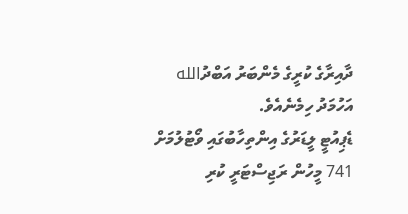ދާއިރާގެ ކުރީގެ މެންބަރު އަބްދުالله އަހުމަދު ހިމެނެއެވެ.
ޑެޕިއުޓީ ލީޑަރުގެ އިންތިހާބުގައި ވޯޓުލުމަށް 741 މީހުން ރަޖިސްޓަރީ ކުރި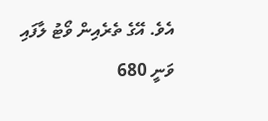އެވެ. އޭގެ ތެރެއިން ވޯޓު ލާފައި ވަނީ 680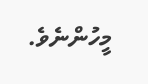މީހުންނެވެ.